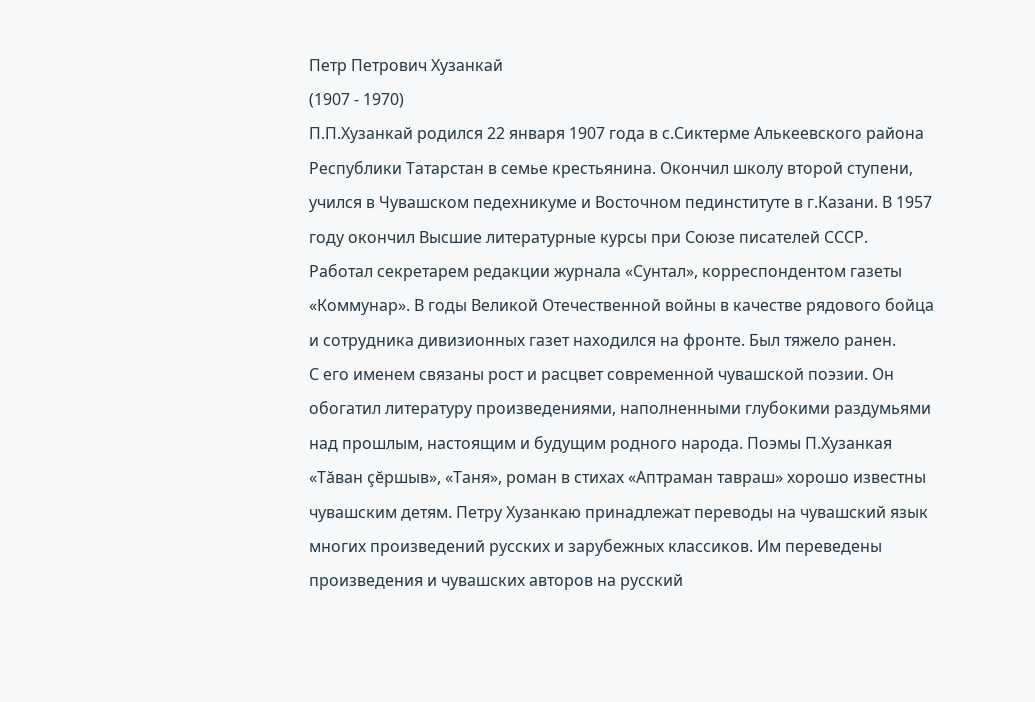Петр Петрович Хузанкай
(1907 - 1970)
П.П.Хузанкай родился 22 января 1907 года в с.Сиктерме Алькеевского района Республики Татарстан в семье крестьянина. Окончил школу второй ступени, учился в Чувашском педехникуме и Восточном пединституте в г.Казани. В 1957 году окончил Высшие литературные курсы при Союзе писателей СССР.
Работал секретарем редакции журнала «Сунтал», корреспондентом газеты «Коммунар». В годы Великой Отечественной войны в качестве рядового бойца и сотрудника дивизионных газет находился на фронте. Был тяжело ранен.
С его именем связаны рост и расцвет современной чувашской поэзии. Он обогатил литературу произведениями, наполненными глубокими раздумьями над прошлым, настоящим и будущим родного народа. Поэмы П.Хузанкая «Тăван çĕршыв», «Таня», роман в стихах «Аптраман тавраш» хорошо известны чувашским детям. Петру Хузанкаю принадлежат переводы на чувашский язык многих произведений русских и зарубежных классиков. Им переведены произведения и чувашских авторов на русский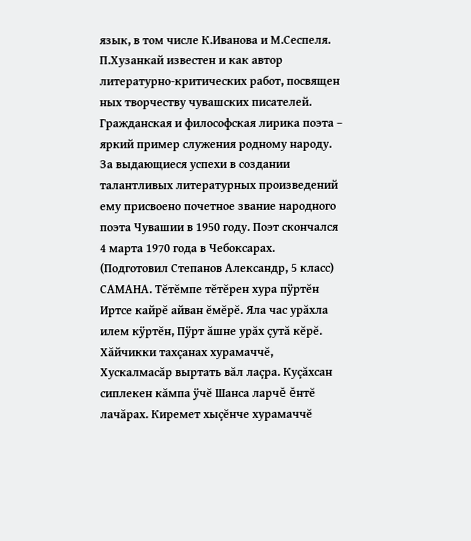язык, в том числе К.Иванова и М.Сеспеля. П.Хузанкай известен и как автор литературно-критических работ, посвящен ных творчеству чувашских писателей. Гражданская и философская лирика поэта – яркий пример служения родному народу. За выдающиеся успехи в создании талантливых литературных произведений ему присвоено почетное звание народного поэта Чувашии в 1950 году. Поэт скончался 4 марта 1970 года в Чебоксарах.
(Подготовил Степанов Александр, 5 класс)
САМАНА. Тĕтĕмпе тĕтĕрен хура пÿртĕн Иртсе кайрĕ айван ĕмĕрĕ. Яла час урăхла илем кÿртĕн, Пÿрт ăшне урăх çутă кĕрĕ. Хăйчикки тахçанах хурамаччĕ, Хускалмасăр выртать вăл лаçра. Куçăхсан сиплекен кăмпа ÿчĕ Шанса ларчĕ ĕнтĕ лачăрах. Киремет хыçĕнче хурамаччĕ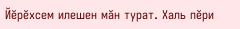Йĕрĕхсем илешен мăн турат. Халь пĕри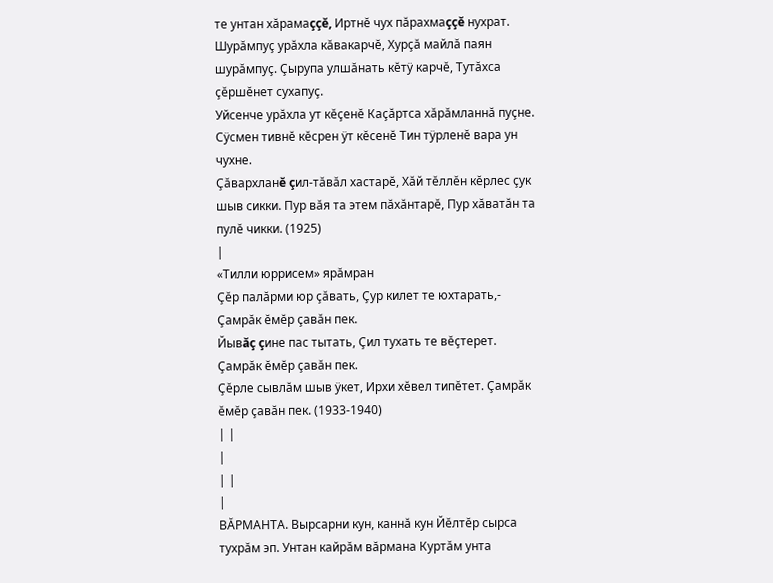те унтан хăрамаççĕ, Иртнĕ чух пăрахмаççĕ нухрат. Шурăмпуç урăхла кăвакарчĕ, Хурçă майлă паян шурăмпуç. Çырупа улшăнать кĕтÿ карчĕ, Тутăхса çĕршĕнет сухапуç.
Уйсенче урăхла ут кĕçенĕ Каçăртса хăрăмланнă пуçне. Сÿсмен тивнĕ кĕсрен ÿт кĕсенĕ Тин тÿрленĕ вара ун чухне.
Çăвархланĕ çил-тăвăл хастарĕ, Хăй тĕллĕн кĕрлес çук шыв сикки. Пур вăя та этем пăхăнтарĕ, Пур хăватăн та пулĕ чикки. (1925)
|
«Тилли юррисем» ярăмран
Çĕр палăрми юр çăвать, Çур килет те юхтарать,- Çамрăк ĕмĕр çавăн пек.
Йывăç çине пас тытать, Çил тухать те вĕçтерет. Çамрăк ĕмĕр çавăн пек.
Çĕрле сывлăм шыв ÿкет, Ирхи хĕвел типĕтет. Çамрăк ĕмĕр çавăн пек. (1933-1940)
| |
|
| |
|
ВĂРМАНТА. Вырсарни кун, каннă кун Йĕлтĕр сырса тухрăм эп. Унтан кайрăм вăрмана Куртăм унта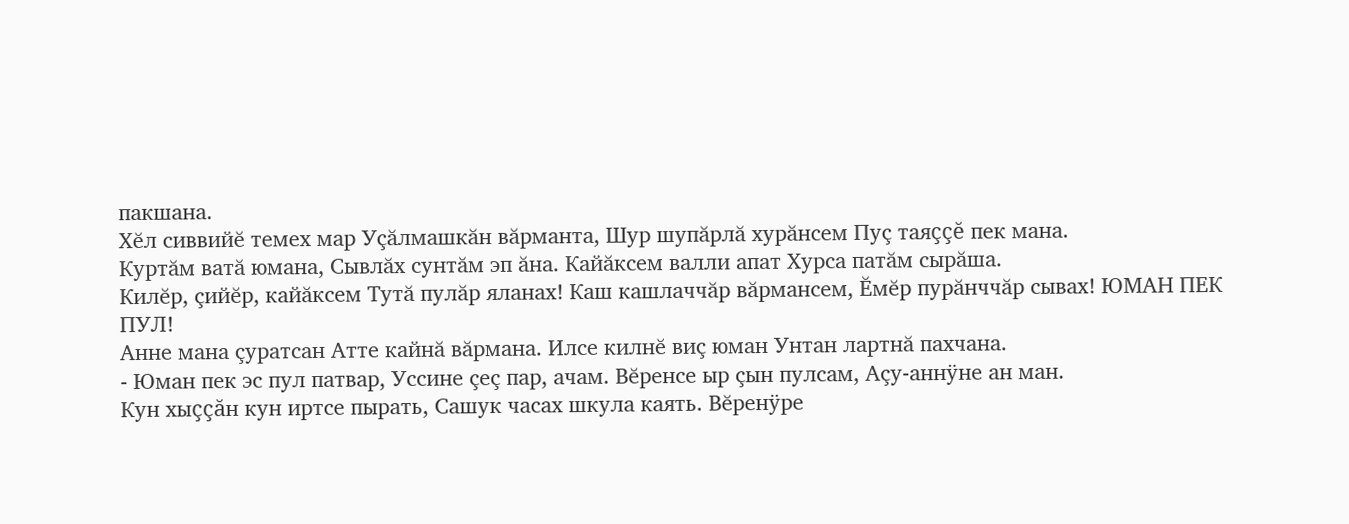пакшана.
Хĕл сиввийĕ темех мар Уçăлмашкăн вăрманта, Шур шупăрлă хурăнсем Пуç таяççĕ пек мана.
Куртăм ватă юмана, Сывлăх сунтăм эп ăна. Кайăксем валли апат Хурса патăм сырăша.
Килĕр, çийĕр, кайăксем Тутă пулăр яланах! Каш кашлаччăр вăрмансем, Ĕмĕр пурăнччăр сывах! ЮМАН ПЕК ПУЛ!
Анне мана çуратсан Атте кайнă вăрмана. Илсе килнĕ виç юман Унтан лартнă пахчана.
- Юман пек эс пул патвар, Уссине çеç пар, ачам. Вĕренсе ыр çын пулсам, Аçу-аннÿне ан ман.
Кун хыççăн кун иртсе пырать, Сашук часах шкула каять. Вĕренÿре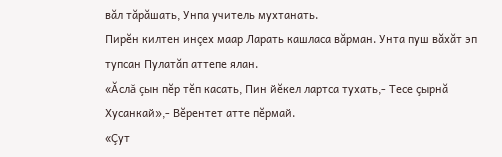вăл тăрăшать, Унпа учитель мухтанать.
Пирĕн килтен инçех маар Ларать кашласа вăрман. Унта пуш вăхăт эп тупсан Пулатăп аттепе ялан.
«Ăслă çын пĕр тĕп касать, Пин йĕкел лартса тухать,- Тесе çырнă Хусанкай»,- Вĕрентет атте пĕрмай.
«Çут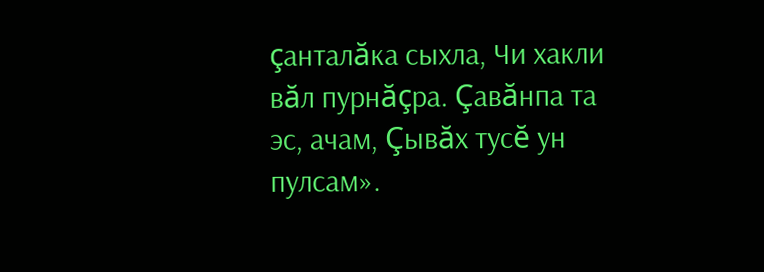çанталăка сыхла, Чи хакли вăл пурнăçра. Çавăнпа та эс, ачам, Çывăх тусĕ ун пулсам».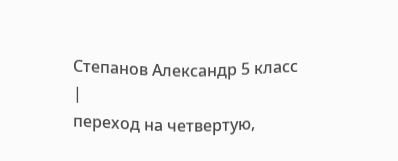Степанов Александр 5 класс
|
переход на четвертую,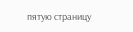пятую страницу